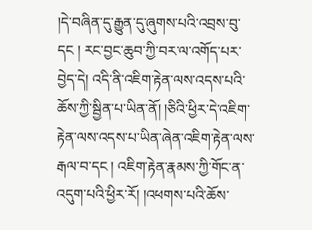།དེ་བཞིན་དུ་རྒྱུན་དུ་ཞུགས་པའི་འབྲས་བུ་དང ། རང་བྱང་ཆུབ་ཀྱི་བར་ལ་འགོད་པར་བྱེད་དེ། འདི་ནི་འཇིག་རྟེན་ལས་འདས་པའི་ཆོས་ཀྱི་སྦྱིན་པ་ཡིན་ནོ། །ཅིའི་ཕྱིར་དེ་འཇིག་རྟེན་ལས་འདས་པ་ཡིན་ཞེན་འཇིག་རྟེན་ལས་རྒལ་བ་དང ། འཇིག་རྟེན་རྣམས་ཀྱི་གོང་ན་འདུག་པའི་ཕྱིར་རོ། །འཕགས་པའི་ཆོས་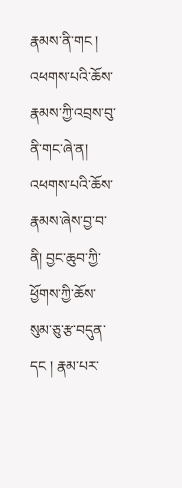རྣམས་ནི་གང ། འཕགས་པའི་ཆོས་རྣམས་ཀྱི་འབྲས་བུ་ནི་གང་ཞེ་ན། འཕགས་པའི་ཆོས་རྣམས་ཞེས་བྱ་བ་ནི། བྱང་ཆུབ་ཀྱི་ཕྱོགས་ཀྱི་ཆོས་སུམ་ཅུ་རྩ་བདུན་དང ། རྣམ་པར་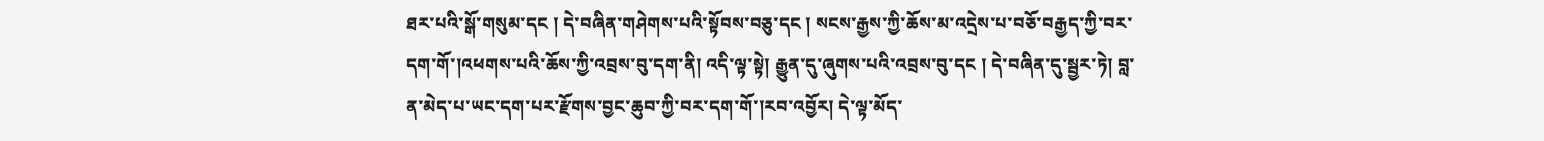ཐར་པའི་སྒོ་གསུམ་དང ། དེ་བཞིན་གཤེགས་པའི་སྟོབས་བཅུ་དང ། སངས་རྒྱས་ཀྱི་ཆོས་མ་འདྲེས་པ་བཅོ་བརྒྱད་ཀྱི་བར་དག་གོ་།འཕགས་པའི་ཆོས་ཀྱི་འབྲས་བུ་དག་ནི། འདི་ལྟ་སྟེ། རྒྱུན་དུ་ཞུགས་པའི་འབྲས་བུ་དང ། དེ་བཞིན་དུ་སྦྱར་ཏེ། བླ་ན་མེད་པ་ཡང་དག་པར་རྫོགས་བྱང་ཆུབ་ཀྱི་བར་དག་གོ་།རབ་འབྱོར། དེ་ལྟ་མོད་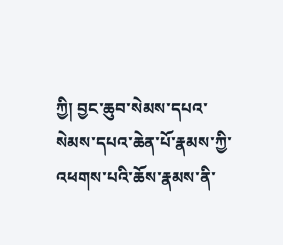ཀྱི། བྱང་ཆུབ་སེམས་དཔའ་སེམས་དཔའ་ཆེན་པོ་རྣམས་ཀྱི་འཕགས་པའི་ཆོས་རྣམས་ནི་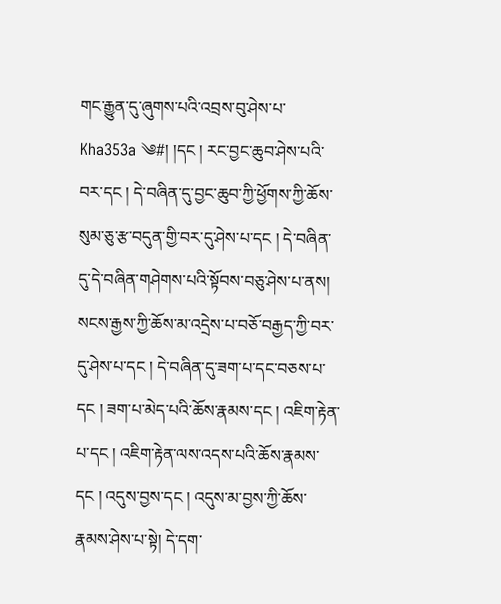གང་རྒྱུན་དུ་ཞུགས་པའི་འབྲས་བུ་ཤེས་པ་ Kha353a ༄#། །དང ། རང་བྱང་ཆུབ་ཤེས་པའི་བར་དང ། དེ་བཞིན་དུ་བྱང་ཆུབ་ཀྱི་ཕྱོགས་ཀྱི་ཆོས་སུམ་ཅུ་རྩ་བདུན་གྱི་བར་དུ་ཤེས་པ་དང ། དེ་བཞིན་དུ་དེ་བཞིན་གཤེགས་པའི་སྟོབས་བཅུ་ཤེས་པ་ནས། སངས་རྒྱས་ཀྱི་ཆོས་མ་འདྲེས་པ་བཅོ་བརྒྱད་ཀྱི་བར་དུ་ཤེས་པ་དང ། དེ་བཞིན་དུ་ཟག་པ་དང་བཅས་པ་དང ། ཟག་པ་མེད་པའི་ཆོས་རྣམས་དང ། འཇིག་རྟེན་པ་དང ། འཇིག་རྟེན་ལས་འདས་པའི་ཆོས་རྣམས་དང ། འདུས་བྱས་དང ། འདུས་མ་བྱས་ཀྱི་ཆོས་རྣམས་ཤེས་པ་སྟེ། དེ་དག་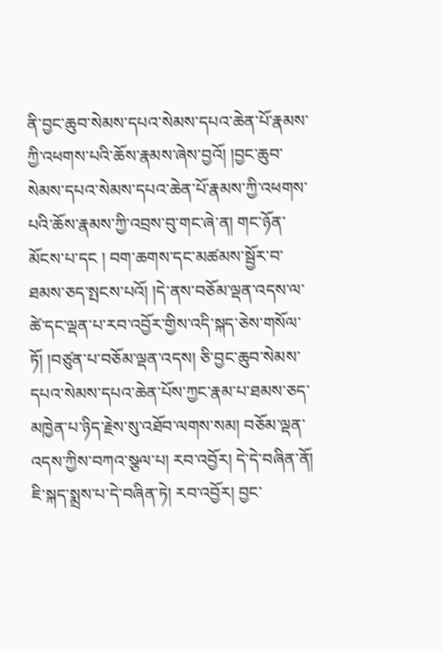ནི་བྱང་ཆུབ་སེམས་དཔའ་སེམས་དཔའ་ཆེན་པོ་རྣམས་ཀྱི་འཕགས་པའི་ཆོས་རྣམས་ཞེས་བྱའོ། །བྱང་ཆུབ་སེམས་དཔའ་སེམས་དཔའ་ཆེན་པོ་རྣམས་ཀྱི་འཕགས་པའི་ཆོས་རྣམས་ཀྱི་འབྲས་བུ་གང་ཞེ་ན། གང་ཉོན་མོངས་པ་དང ། བག་ཆགས་དང་མཚམས་སྦྱོར་བ་ཐམས་ཅད་སྤངས་པའོ། །དེ་ནས་བཅོམ་ལྡན་འདས་ལ་ཚེ་དང་ལྡན་པ་རབ་འབྱོར་གྱིས་འདི་སྐད་ཅེས་གསོལ་ཏོ། །བཙུན་པ་བཅོམ་ལྡན་འདས། ཅི་བྱང་ཆུབ་སེམས་དཔའ་སེམས་དཔའ་ཆེན་པོས་ཀྱང་རྣམ་པ་ཐམས་ཅད་མཁྱེན་པ་ཉིད་རྗེས་སུ་འཐོབ་ལགས་སམ། བཅོམ་ལྡན་འདས་ཀྱིས་བཀའ་སྩལ་པ། རབ་འབྱོར། དེ་དེ་བཞིན་ནོ། ཇི་སྐད་སྨྲས་པ་དེ་བཞིན་ཏེ། རབ་འབྱོར། བྱང་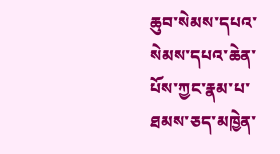ཆུབ་སེམས་དཔའ་སེམས་དཔའ་ཆེན་པོས་ཀྱང་རྣམ་པ་ཐམས་ཅད་མཁྱེན་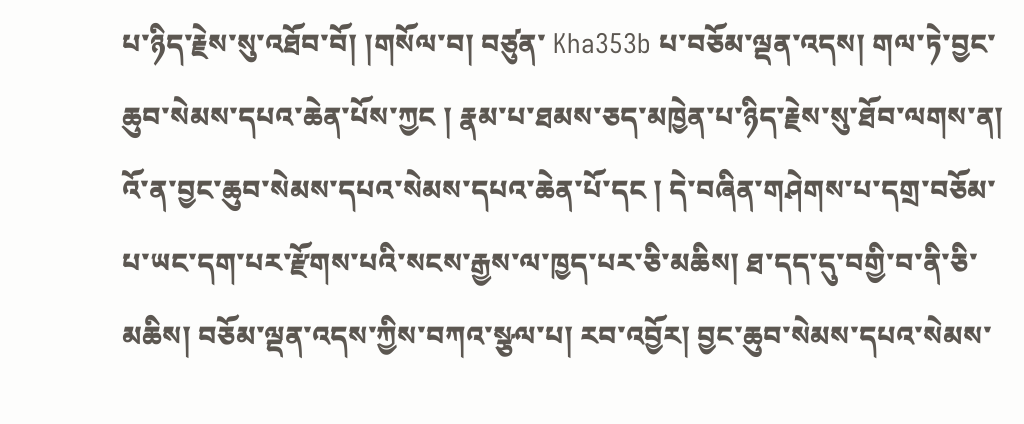པ་ཉིད་རྗེས་སུ་འཐོབ་བོ། །གསོལ་བ། བཙུན་ Kha353b པ་བཅོམ་ལྡན་འདས། གལ་ཏེ་བྱང་ཆུབ་སེམས་དཔའ་ཆེན་པོས་ཀྱང ། རྣམ་པ་ཐམས་ཅད་མཁྱེན་པ་ཉིད་རྗེས་སུ་ཐོབ་ལགས་ན། འོ་ན་བྱང་ཆུབ་སེམས་དཔའ་སེམས་དཔའ་ཆེན་པོ་དང ། དེ་བཞིན་གཤེགས་པ་དགྲ་བཅོམ་པ་ཡང་དག་པར་རྫོགས་པའི་སངས་རྒྱས་ལ་ཁྱད་པར་ཅི་མཆིས། ཐ་དད་དུ་བགྱི་བ་ནི་ཅི་མཆིས། བཅོམ་ལྡན་འདས་ཀྱིས་བཀའ་སྩལ་པ། རབ་འབྱོར། བྱང་ཆུབ་སེམས་དཔའ་སེམས་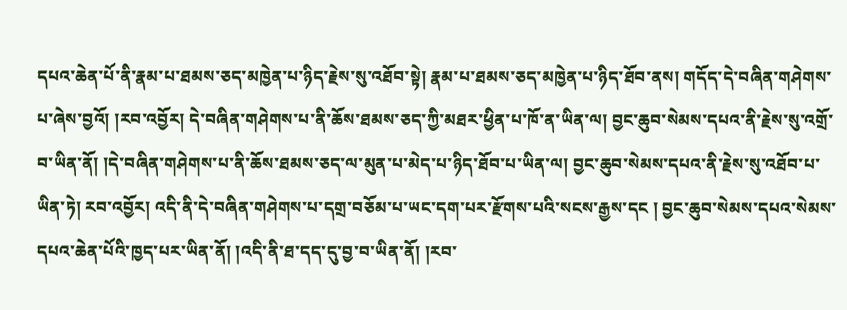དཔའ་ཆེན་པོ་ནི་རྣམ་པ་ཐམས་ཅད་མཁྱེན་པ་ཉིད་རྗེས་སུ་འཐོབ་སྟེ། རྣམ་པ་ཐམས་ཅད་མཁྱེན་པ་ཉིད་ཐོབ་ནས། གདོད་དེ་བཞིན་གཤེགས་པ་ཞེས་བྱའོ། །རབ་འབྱོར། དེ་བཞིན་གཤེགས་པ་ནི་ཆོས་ཐམས་ཅད་ཀྱི་མཐར་ཕྱིན་པ་ཁོ་ན་ཡིན་ལ། བྱང་ཆུབ་སེམས་དཔའ་ནི་རྗེས་སུ་འགྲོ་བ་ཡིན་ནོ། །དེ་བཞིན་གཤེགས་པ་ནི་ཆོས་ཐམས་ཅད་ལ་མུན་པ་མེད་པ་ཉིད་ཐོབ་པ་ཡིན་ལ། བྱང་ཆུབ་སེམས་དཔའ་ནི་རྗེས་སུ་འཐོབ་པ་ཡིན་ཏེ། རབ་འབྱོར། འདི་ནི་དེ་བཞིན་གཤེགས་པ་དགྲ་བཅོམ་པ་ཡང་དག་པར་རྫོགས་པའི་སངས་རྒྱས་དང ། བྱང་ཆུབ་སེམས་དཔའ་སེམས་དཔའ་ཆེན་པོའི་ཁྱད་པར་ཡིན་ནོ། །འདི་ནི་ཐ་དད་དུ་བྱ་བ་ཡིན་ནོ། །རབ་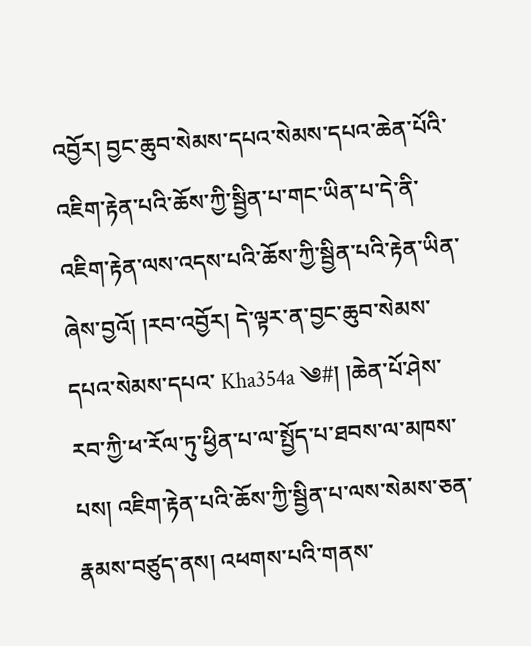འབྱོར། བྱང་ཆུབ་སེམས་དཔའ་སེམས་དཔའ་ཆེན་པོའི་འཇིག་རྟེན་པའི་ཆོས་ཀྱི་སྦྱིན་པ་གང་ཡིན་པ་དེ་ནི་འཇིག་རྟེན་ལས་འདས་པའི་ཆོས་ཀྱི་སྦྱིན་པའི་རྟེན་ཡིན་ཞེས་བྱའོ། །རབ་འབྱོར། དེ་ལྟར་ན་བྱང་ཆུབ་སེམས་དཔའ་སེམས་དཔའ་ Kha354a ༄#། །ཆེན་པོ་ཤེས་རབ་ཀྱི་ཕ་རོལ་ཏུ་ཕྱིན་པ་ལ་སྤྱོད་པ་ཐབས་ལ་མཁས་པས། འཇིག་རྟེན་པའི་ཆོས་ཀྱི་སྦྱིན་པ་ལས་སེམས་ཅན་རྣམས་བཙུད་ནས། འཕགས་པའི་གནས་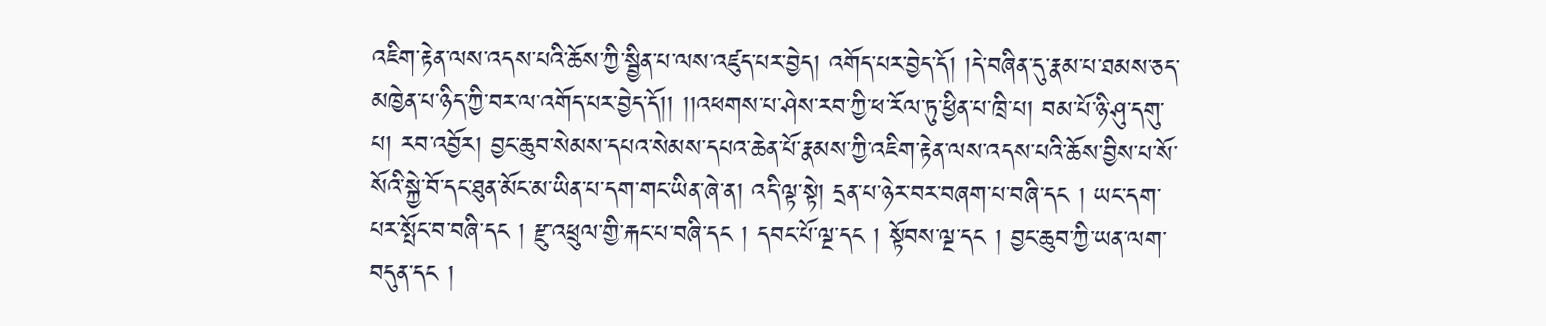འཇིག་རྟེན་ལས་འདས་པའི་ཆོས་ཀྱི་སྦྱིན་པ་ལས་འཛུད་པར་བྱེད། འགོད་པར་བྱེད་དོ། །དེ་བཞིན་དུ་རྣམ་པ་ཐམས་ཅད་མཁྱེན་པ་ཉིད་ཀྱི་བར་ལ་འགོད་པར་བྱེད་དོ།། །།འཕགས་པ་ཤེས་རབ་ཀྱི་ཕ་རོལ་ཏུ་ཕྱིན་པ་ཁྲི་པ། བམ་པོ་ཉི་ཤུ་དགུ་པ། རབ་འབྱོར། བྱང་ཆུབ་སེམས་དཔའ་སེམས་དཔའ་ཆེན་པོ་རྣམས་ཀྱི་འཇིག་རྟེན་ལས་འདས་པའི་ཆོས་བྱིས་པ་སོ་སོའི་སྐྱེ་བོ་དང་ཐུན་མོང་མ་ཡིན་པ་དག་གང་ཡིན་ཞེ་ན། འདི་ལྟ་སྟེ། དྲན་པ་ཉེར་བར་བཞག་པ་བཞི་དང ། ཡང་དག་པར་སྤོང་བ་བཞི་དང ། རྫུ་འཕྲུལ་གྱི་རྐང་པ་བཞི་དང ། དབང་པོ་ལྔ་དང ། སྟོབས་ལྔ་དང ། བྱང་ཆུབ་ཀྱི་ཡན་ལག་བདུན་དང །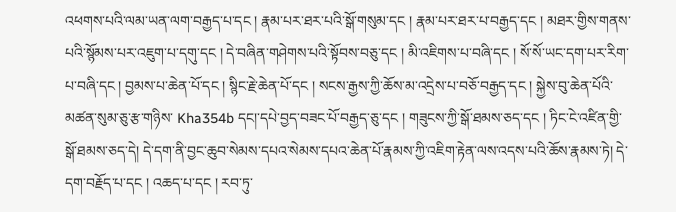འཕགས་པའི་ལམ་ཡན་ལག་བརྒྱད་པ་དང ། རྣམ་པར་ཐར་པའི་སྒོ་གསུམ་དང ། རྣམ་པར་ཐར་པ་བརྒྱད་དང ། མཐར་གྱིས་གནས་པའི་སྙོམས་པར་འཇུག་པ་དགུ་དང ། དེ་བཞིན་གཤེགས་པའི་སྟོབས་བཅུ་དང ། མི་འཇིགས་པ་བཞི་དང ། སོ་སོ་ཡང་དག་པར་རིག་པ་བཞི་དང ། བྱམས་པ་ཆེན་པོ་དང ། སྙིང་རྗེ་ཆེན་པོ་དང ། སངས་རྒྱས་ཀྱི་ཆོས་མ་འདྲེས་པ་བཅོ་བརྒྱད་དང ། སྐྱེས་བུ་ཆེན་པོའི་མཚན་སུམ་ཅུ་རྩ་གཉིས་ Kha354b དང།་དཔེ་བྱད་བཟང་པོ་བརྒྱད་ཅུ་དང ། གཟུངས་ཀྱི་སྒོ་ཐམས་ཅད་དང ། ཏིང་ངེ་འཛིན་གྱི་སྒོ་ཐམས་ཅད་དེ། དེ་དག་ནི་བྱང་ཆུབ་སེམས་དཔའ་སེམས་དཔའ་ཆེན་པོ་རྣམས་ཀྱི་འཇིག་རྟེན་ལས་འདས་པའི་ཆོས་རྣམས་ཏེ། དེ་དག་བརྗོད་པ་དང ། འཆད་པ་དང ། རབ་ཏུ་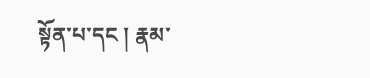སྟོན་པ་དང ། རྣམ་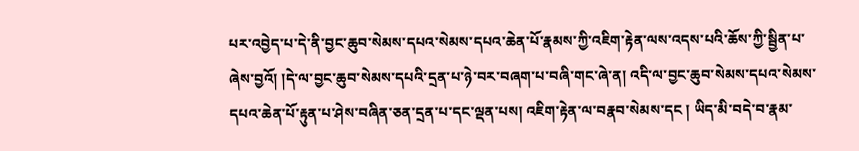པར་འབྱེད་པ་དེ་ནི་བྱང་ཆུབ་སེམས་དཔའ་སེམས་དཔའ་ཆེན་པོ་རྣམས་ཀྱི་འཇིག་རྟེན་ལས་འདས་པའི་ཆོས་ཀྱི་སྦྱིན་པ་ཞེས་བྱའོ། །དེ་ལ་བྱང་ཆུབ་སེམས་དཔའི་དྲན་པ་ཉེ་བར་བཞག་པ་བཞི་གང་ཞེ་ན། འདི་ལ་བྱང་ཆུབ་སེམས་དཔའ་སེམས་དཔའ་ཆེན་པོ་རྟུན་པ་ཤེས་བཞིན་ཅན་དྲན་པ་དང་ལྡན་པས། འཇིག་རྟེན་ལ་བརྣབ་སེམས་དང ། ཡིད་མི་བདེ་བ་རྣམ་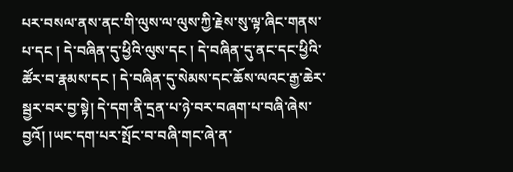པར་བསལ་ནས་ནང་གི་ལུས་ལ་ལུས་ཀྱི་རྗེས་སུ་ལྟ་ཞིང་གནས་པ་དང ། དེ་བཞིན་དུ་ཕྱིའི་ལུས་དང ། དེ་བཞིན་དུ་ནང་དང་ཕྱིའི་ཚོར་བ་རྣམས་དང ། དེ་བཞིན་དུ་སེམས་དང་ཆོས་ལའང་རྒྱ་ཆེར་སྦྱར་བར་བྱ་སྟེ། དེ་དག་ནི་དྲན་པ་ཉེ་བར་བཞག་པ་བཞི་ཞེས་བྱའོ། །ཡང་དག་པར་སྤོང་བ་བཞི་གང་ཞེ་ན་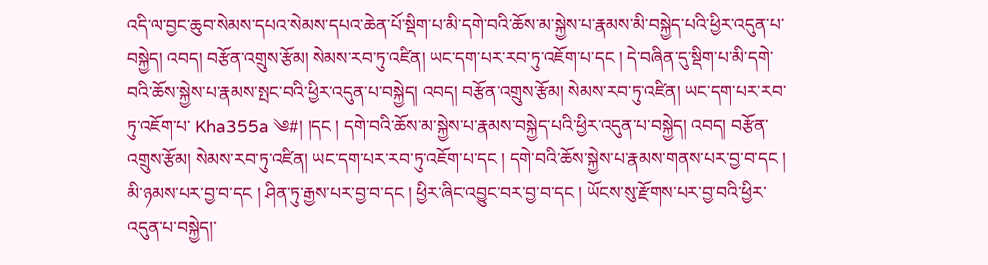འདི་ལ་བྱང་ཆུབ་སེམས་དཔའ་སེམས་དཔའ་ཆེན་པོ་སྡིག་པ་མི་དགེ་བའི་ཆོས་མ་སྐྱེས་པ་རྣམས་མི་བསྐྱེད་པའི་ཕྱིར་འདུན་པ་བསྐྱེད། འབད། བརྩོན་འགྲུས་རྩོམ། སེམས་རབ་ཏུ་འཛིན། ཡང་དག་པར་རབ་ཏུ་འཇོག་པ་དང ། དེ་བཞིན་དུ་སྡིག་པ་མི་དགེ་བའི་ཆོས་སྐྱེས་པ་རྣམས་སྤང་བའི་ཕྱིར་འདུན་པ་བསྐྱེད། འབད། བརྩོན་འགྲུས་རྩོམ། སེམས་རབ་ཏུ་འཛིན། ཡང་དག་པར་རབ་ཏུ་འཇོག་པ་ Kha355a ༄#། །དང ། དགེ་བའི་ཆོས་མ་སྐྱེས་པ་རྣམས་བསྐྱེད་པའི་ཕྱིར་འདུན་པ་བསྐྱེད། འབད། བརྩོན་འགྲུས་རྩོམ། སེམས་རབ་ཏུ་འཛིན། ཡང་དག་པར་རབ་ཏུ་འཇོག་པ་དང ། དགེ་བའི་ཆོས་སྐྱེས་པ་རྣམས་གནས་པར་བྱ་བ་དང ། མི་ཉམས་པར་བྱ་བ་དང ། ཤིན་ཏུ་རྒྱས་པར་བྱ་བ་དང ། ཕྱིར་ཞིང་འབྱུང་བར་བྱ་བ་དང ། ཡོངས་སུ་རྫོགས་པར་བྱ་བའི་ཕྱིར་འདུན་པ་བསྐྱེད།་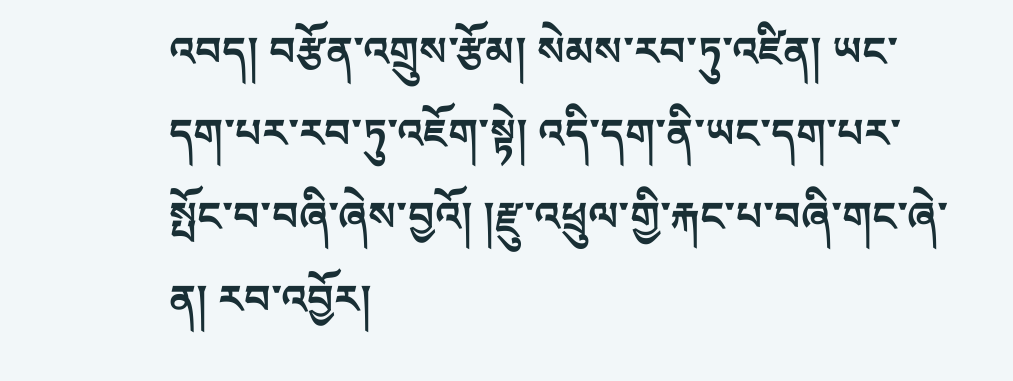འབད། བརྩོན་འགྲུས་རྩོམ། སེམས་རབ་ཏུ་འཛིན། ཡང་དག་པར་རབ་ཏུ་འཇོག་སྟེ། འདི་དག་ནི་ཡང་དག་པར་སྤོང་བ་བཞི་ཞེས་བྱའོ། །རྫུ་འཕྲུལ་གྱི་རྐང་པ་བཞི་གང་ཞེ་ན། རབ་འབྱོར།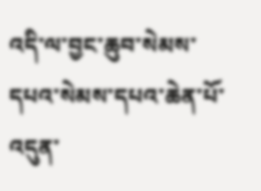འདི་ལ་བྱང་ཆུབ་སེམས་དཔའ་སེམས་དཔའ་ཆེན་པོ་འདུན་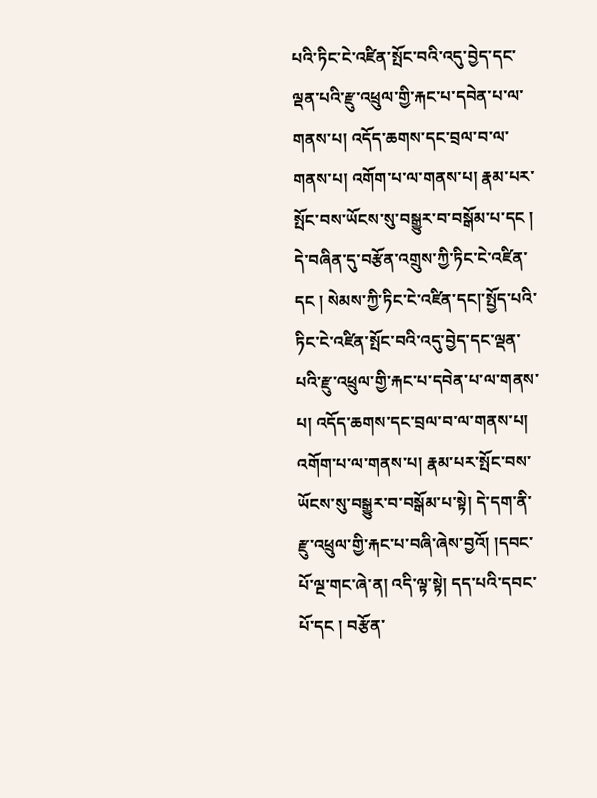པའི་ཏིང་ངེ་འཛིན་སྤོང་བའི་འདུ་བྱེད་དང་ལྡན་པའི་རྫུ་འཕྲུལ་གྱི་རྐང་པ་དབེན་པ་ལ་གནས་པ། འདོད་ཆགས་དང་བྲལ་བ་ལ་གནས་པ། འགོག་པ་ལ་གནས་པ། རྣམ་པར་སྤོང་བས་ཡོངས་སུ་བསྒྱུར་བ་བསྒོམ་པ་དང ། དེ་བཞིན་དུ་བརྩོན་འགྲུས་ཀྱི་ཏིང་ངེ་འཛིན་དང ། སེམས་ཀྱི་ཏིང་ངེ་འཛིན་དང།་སྤྱོད་པའི་ཏིང་ངེ་འཛིན་སྤོང་བའི་འདུ་བྱེད་དང་ལྡན་པའི་རྫུ་འཕྲུལ་གྱི་རྐང་པ་དབེན་པ་ལ་གནས་པ། འདོད་ཆགས་དང་བྲལ་བ་ལ་གནས་པ། འགོག་པ་ལ་གནས་པ། རྣམ་པར་སྤོང་བས་ཡོངས་སུ་བསྒྱུར་བ་བསྒོམ་པ་སྟེ། དེ་དག་ནི་རྫུ་འཕྲུལ་གྱི་རྐང་པ་བཞི་ཞེས་བྱའོ། །དབང་པོ་ལྔ་གང་ཞེ་ན། འདི་ལྟ་སྟེ། དད་པའི་དབང་པོ་དང ། བརྩོན་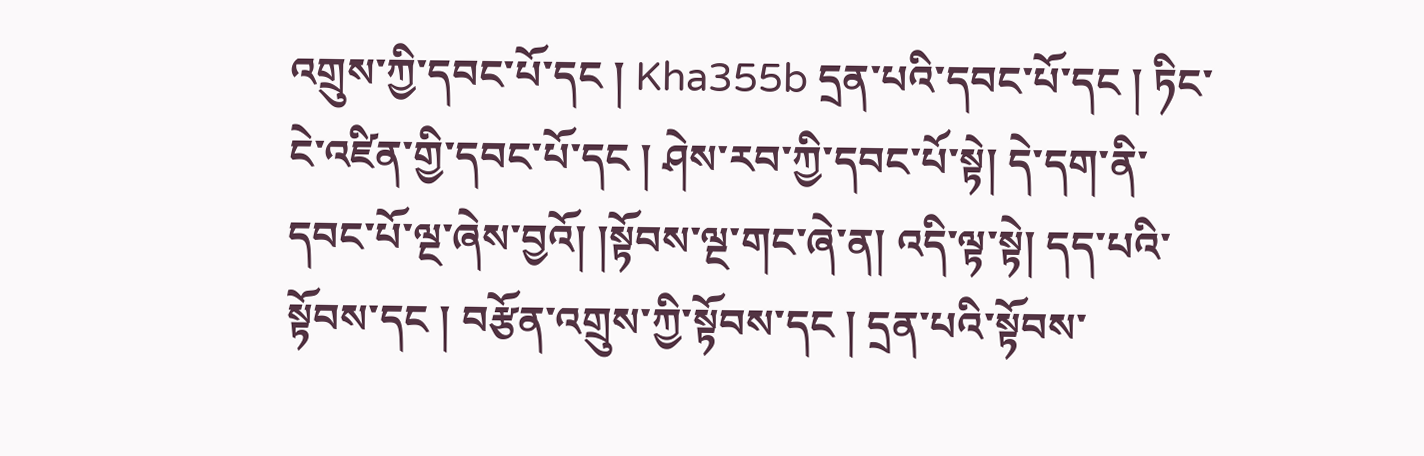འགྲུས་ཀྱི་དབང་པོ་དང ། Kha355b དྲན་པའི་དབང་པོ་དང ། ཏིང་ངེ་འཛིན་གྱི་དབང་པོ་དང ། ཤེས་རབ་ཀྱི་དབང་པོ་སྟེ། དེ་དག་ནི་དབང་པོ་ལྔ་ཞེས་བྱའོ། །སྟོབས་ལྔ་གང་ཞེ་ན། འདི་ལྟ་སྟེ། དད་པའི་སྟོབས་དང ། བརྩོན་འགྲུས་ཀྱི་སྟོབས་དང ། དྲན་པའི་སྟོབས་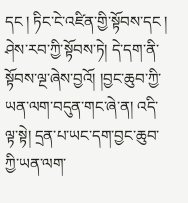དང ། ཏིང་ངེ་འཛིན་གྱི་སྟོབས་དང ། ཤེས་རབ་ཀྱི་སྟོབས་ཏེ། དེ་དག་ནི་སྟོབས་ལྔ་ཞེས་བྱའོ། །བྱང་ཆུབ་ཀྱི་ཡན་ལག་བདུན་གང་ཞེ་ན། འདི་ལྟ་སྟེ། དྲན་པ་ཡང་དག་བྱང་ཆུབ་ཀྱི་ཡན་ལག་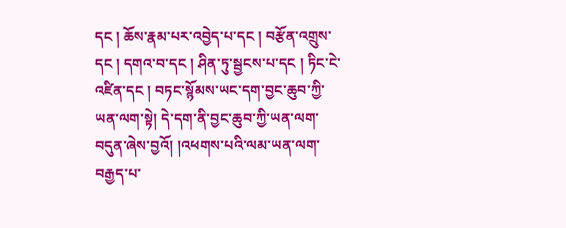དང ། ཆོས་རྣམ་པར་འབྱེད་པ་དང ། བརྩོན་འགྲུས་དང ། དགའ་བ་དང ། ཤིན་ཏུ་སྦྱངས་པ་དང ། ཏིང་ངེ་འཛིན་དང ། བཏང་སྙོམས་ཡང་དག་བྱང་ཆུབ་ཀྱི་ཡན་ལག་སྟེ། དེ་དག་ནི་བྱང་ཆུབ་ཀྱི་ཡན་ལག་བདུན་ཞེས་བྱའོ། །འཕགས་པའི་ལམ་ཡན་ལག་བརྒྱད་པ་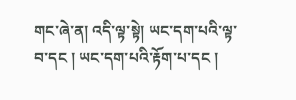གང་ཞེ་ན། འདི་ལྟ་སྟེ། ཡང་དག་པའི་ལྟ་བ་དང ། ཡང་དག་པའི་རྟོག་པ་དང །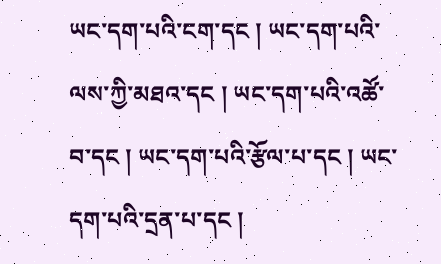ཡང་དག་པའི་ངག་དང ། ཡང་དག་པའི་ལས་ཀྱི་མཐའ་དང ། ཡང་དག་པའི་འཚོ་བ་དང ། ཡང་དག་པའི་རྩོལ་པ་དང ། ཡང་དག་པའི་དྲན་པ་དང །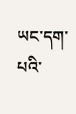ཡང་དག་པའི་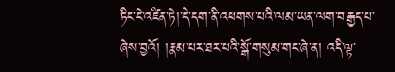ཏིང་ངེ་འཛིན་ཏེ།་དེ་དག་ནི་འཕགས་པའི་ལམ་ཡན་ལག་བརྒྱད་པ་ཞེས་བྱའོ། །རྣམ་པར་ཐར་པའི་སྒོ་གསུམ་གང་ཞེ་ན། འདི་ལྟ་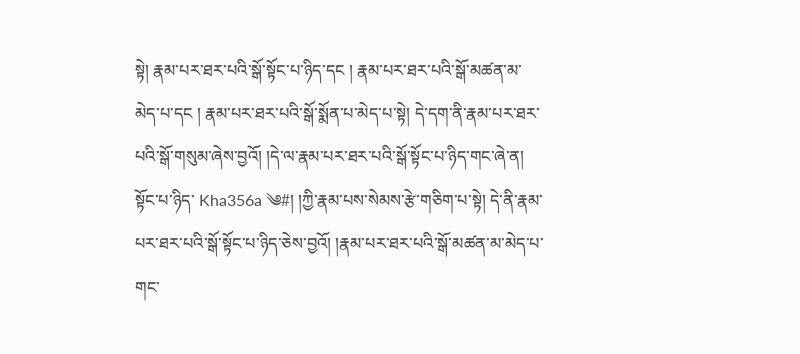སྟེ། རྣམ་པར་ཐར་པའི་སྒོ་སྟོང་པ་ཉིད་དང ། རྣམ་པར་ཐར་པའི་སྒོ་མཚན་མ་མེད་པ་དང ། རྣམ་པར་ཐར་པའི་སྒོ་སྨོན་པ་མེད་པ་སྟེ། དེ་དག་ནི་རྣམ་པར་ཐར་པའི་སྒོ་གསུམ་ཞེས་བྱའོ། །དེ་ལ་རྣམ་པར་ཐར་པའི་སྒོ་སྟོང་པ་ཉིད་གང་ཞེ་ན། སྟོང་པ་ཉིད་ Kha356a ༄#། །ཀྱི་རྣམ་པས་སེམས་རྩེ་གཅིག་པ་སྟེ། དེ་ནི་རྣམ་པར་ཐར་པའི་སྒོ་སྟོང་པ་ཉིད་ཅེས་བྱའོ། །རྣམ་པར་ཐར་པའི་སྒོ་མཚན་མ་མེད་པ་གང་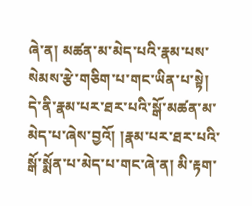ཞེ་ན། མཚན་མ་མེད་པའི་རྣམ་པས་སེམས་རྩེ་གཅིག་པ་གང་ཡིན་པ་སྟེ། དེ་ནི་རྣམ་པར་ཐར་པའི་སྒོ་མཚན་མ་མེད་པ་ཞེས་བྱའོ། །རྣམ་པར་ཐར་པའི་སྒོ་སྨོན་པ་མེད་པ་གང་ཞེ་ན། མི་རྟག་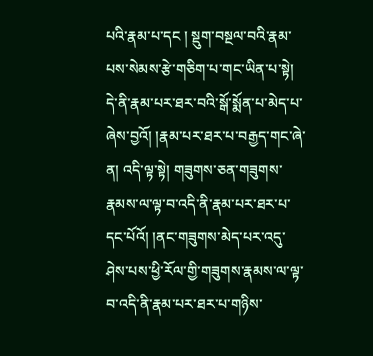པའི་རྣམ་པ་དང ། སྡུག་བསྔལ་བའི་རྣམ་པས་སེམས་རྩེ་གཅིག་པ་གང་ཡིན་པ་སྟེ། དེ་ནི་རྣམ་པར་ཐར་བའི་སྒོ་སྨོན་པ་མེད་པ་ཞེས་བྱའོ། །རྣམ་པར་ཐར་པ་བརྒྱད་གང་ཞེ་ན། འདི་ལྟ་སྟེ། གཟུགས་ཅན་གཟུགས་རྣམས་ལ་ལྟ་བ་འདི་ནི་རྣམ་པར་ཐར་པ་དང་པོའོ། །ནང་གཟུགས་མེད་པར་འདུ་ཤེས་པས་ཕྱི་རོལ་གྱི་གཟུགས་རྣམས་ལ་ལྟ་བ་འདི་ནི་རྣམ་པར་ཐར་པ་གཉིས་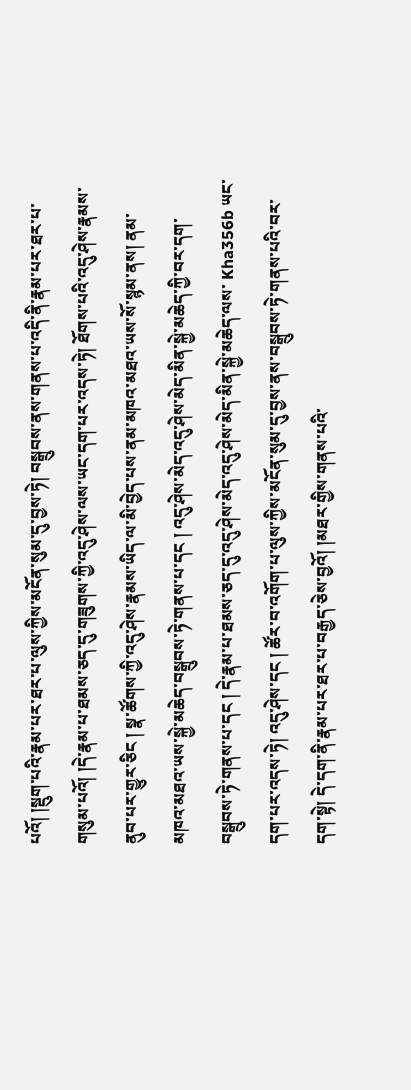པའོ། །སྡུག་པའི་རྣམ་པར་ཐར་པ་ལུས་ཀྱིས་མངོན་སུམ་དུ་བྱས་ཏེ། བསྒྲུབས་ནས་གནས་པ་འདི་ནི་རྣམ་པར་ཐར་པ་གསུམ་པའོ། །དེ་རྣམ་པ་ཐམས་ཅད་དུ་གཟུགས་ཀྱི་འདུ་ཤེས་ལས་ཡང་དག་པར་འདས་ཏེ། ཐོགས་པའི་འདུ་ཤེས་རྣམས་ནུབ་པར་གྱུར་ཅིང ། སྣ་ཚོགས་ཀྱི་འདུ་ཤེས་རྣམས་ཡིད་ལ་མི་བྱེད་པས་ནམ་མཁའ་མཐའ་ཡས་སོ་སྙམ་ནས། ནམ་མཁའ་མཐའ་ཡས་སྐྱེ་མཆེད་བསྒྲུབས་ཏེ་གནས་པ་དང ། འདུ་ཤེས་མེད་འདུ་ཤེས་མེད་མིན་སྐྱེ་མཆེད་ཀྱི་བར་དག་བསྒྲུབས་ཏེ་གནས་པ་དང ། དེ་རྣམ་པ་ཐམས་ཅད་དུ་འདུ་ཤེས་མེད་འདུ་ཤེས་མེད་མིན་སྐྱེ་མཆེད་ལས་ Kha356b ཡང་དག་པར་འདས་ཏེ། འདུ་ཤེས་དང ། ཚོར་བ་འགོག་པ་ལུས་ཀྱིས་མངོན་སུམ་དུ་བྱས་ནས་བསྒྲུབས་ཏེ་གནས་པའི་བར་དག་སྟེ། དེ་དག་ནི་རྣམ་པར་ཐར་པ་བརྒྱད་ཅེས་བྱའོ། །མཐར་གྱིས་གནས་པའི་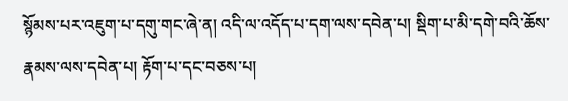སྙོམས་པར་འཇུག་པ་དགུ་གང་ཞེ་ན། འདི་ལ་འདོད་པ་དག་ལས་དབེན་པ། སྡིག་པ་མི་དགེ་བའི་ཆོས་རྣམས་ལས་དབེན་པ། རྟོག་པ་དང་བཅས་པ།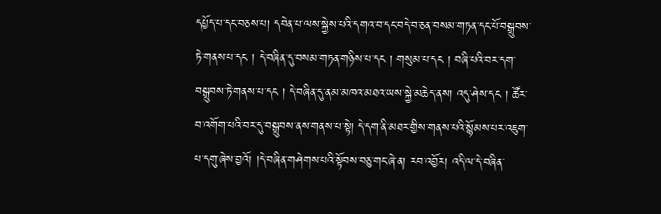དཔྱོད་པ་དང་བཅས་པ། དབེན་པ་ལས་སྐྱེས་པའི་དགའ་བ་དང་བདེ་བ་ཅན་བསམ་གཏན་དང་པོ་བསྒྲུབས་ཏེ་གནས་པ་དང ། དེ་བཞིན་དུ་བསམ་གཏན་གཉིས་པ་དང ། གསུམ་པ་དང ། བཞི་པའི་བར་དག་བསྒྲུབས་ཏེ་གནས་པ་དང ། དེ་བཞིན་དུ་ནམ་མཁའ་མཐའ་ཡས་སྐྱེ་མཆེད་ནས། འདུ་ཤེས་དང ། ཚོར་བ་འགོག་པའི་བར་དུ་བསྒྲུབས་ནས་གནས་པ་སྟེ། དེ་དག་ནི་མཐར་གྱིས་གནས་པའི་སྙོམས་པར་འཇུག་པ་དགུ་ཞེས་བྱའོ། །དེ་བཞིན་གཤེགས་པའི་སྟོབས་བཅུ་གང་ཞེ་ན། རབ་འབྱོར། འདི་ལ་དེ་བཞིན་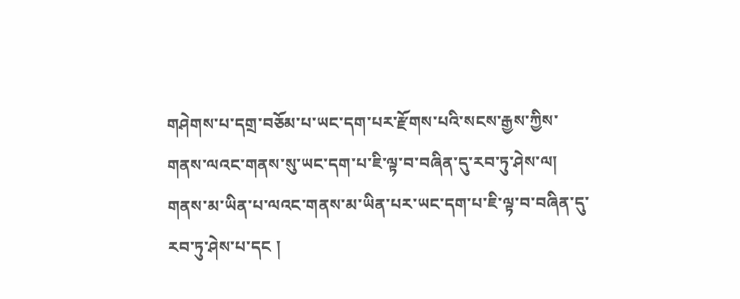གཤེགས་པ་དགྲ་བཅོམ་པ་ཡང་དག་པར་རྫོགས་པའི་སངས་རྒྱས་ཀྱིས་གནས་ལའང་གནས་སུ་ཡང་དག་པ་ཇི་ལྟ་བ་བཞིན་དུ་རབ་ཏུ་ཤེས་ལ། གནས་མ་ཡིན་པ་ལའང་གནས་མ་ཡིན་པར་ཡང་དག་པ་ཇི་ལྟ་བ་བཞིན་དུ་རབ་ཏུ་ཤེས་པ་དང །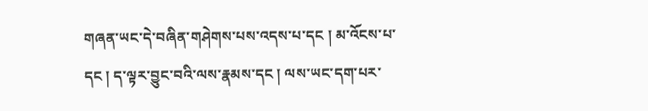གཞན་ཡང་དེ་བཞིན་གཤེགས་པས་འདས་པ་དང ། མ་འོངས་པ་དང ། ད་ལྟར་བྱུང་བའི་ལས་རྣམས་དང ། ལས་ཡང་དག་པར་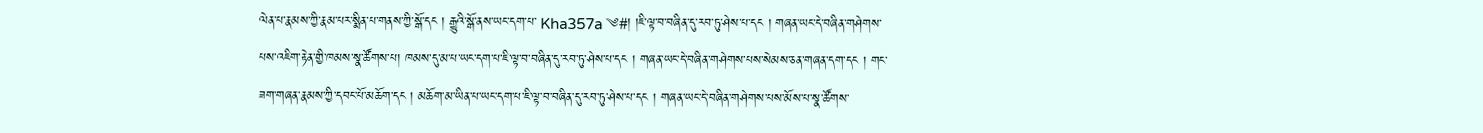ལེན་པ་རྣམས་ཀྱི་རྣམ་པར་སྨིན་པ་གནས་ཀྱི་སྒོ་དང ། རྒྱུའི་སྒོ་ནས་ཡང་དག་པ་ Kha357a ༄#། །ཇི་ལྟ་བ་བཞིན་དུ་རབ་ཏུ་ཤེས་པ་དང ། གཞན་ཡང་དེ་བཞིན་གཤེགས་པས་འཇིག་རྟེན་གྱི་ཁམས་སྣ་ཚོགས་པ། ཁམས་དུ་མ་པ་ཡང་དག་པ་ཇི་ལྟ་བ་བཞིན་དུ་རབ་ཏུ་ཤེས་པ་དང ། གཞན་ཡང་དེ་བཞིན་གཤེགས་པས་སེམས་ཅན་གཞན་དག་དང ། གང་ཟག་གཞན་རྣམས་ཀྱི་དབང་པོ་མཆོག་དང ། མཆོག་མ་ཡིན་པ་ཡང་དག་པ་ཇི་ལྟ་བ་བཞིན་དུ་རབ་ཏུ་ཤེས་པ་དང ། གཞན་ཡང་དེ་བཞིན་གཤེགས་པས་མོས་པ་སྣ་ཚོགས་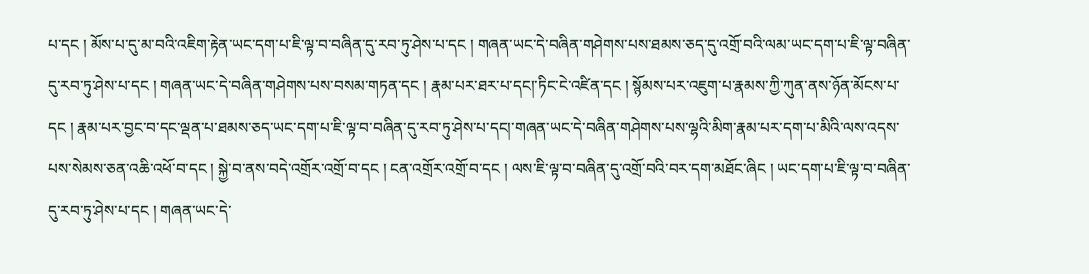པ་དང ། མོས་པ་དུ་མ་བའི་འཇིག་རྟེན་ཡང་དག་པ་ཇི་ལྟ་བ་བཞིན་དུ་རབ་ཏུ་ཤེས་པ་དང ། གཞན་ཡང་དེ་བཞིན་གཤེགས་པས་ཐམས་ཅད་དུ་འགྲོ་བའི་ལམ་ཡང་དག་པ་ཇི་ལྟ་བཞིན་དུ་རབ་ཏུ་ཤེས་པ་དང ། གཞན་ཡང་དེ་བཞིན་གཤེགས་པས་བསམ་གཏན་དང ། རྣམ་པར་ཐར་པ་དང།་ཏིང་ངེ་འཛིན་དང ། སྙོམས་པར་འཇུག་པ་རྣམས་ཀྱི་ཀུན་ནས་ཉོན་མོངས་པ་དང ། རྣམ་པར་བྱང་བ་དང་ལྡན་པ་ཐམས་ཅད་ཡང་དག་པ་ཇི་ལྟ་བ་བཞིན་དུ་རབ་ཏུ་ཤེས་པ་དང།་གཞན་ཡང་དེ་བཞིན་གཤེགས་པས་ལྷའི་མིག་རྣམ་པར་དག་པ་མིའི་ལས་འདས་པས་སེམས་ཅན་འཆི་འཕོ་བ་དང ། སྐྱེ་བ་ནས་བདེ་འགྲོར་འགྲོ་བ་དང ། ངན་འགྲོར་འགྲོ་བ་དང ། ལས་ཇི་ལྟ་བ་བཞིན་དུ་འགྲོ་བའི་བར་དག་མཐོང་ཞིང ། ཡང་དག་པ་ཇི་ལྟ་བ་བཞིན་དུ་རབ་ཏུ་ཤེས་པ་དང ། གཞན་ཡང་དེ་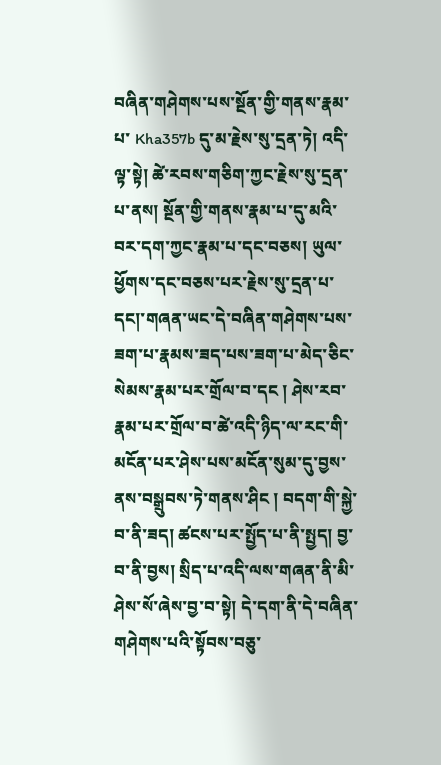བཞིན་གཤེགས་པས་སྔོན་གྱི་གནས་རྣམ་པ་ Kha357b དུ་མ་རྗེས་སུ་དྲན་ཏེ། འདི་ལྟ་སྟེ། ཚེ་རབས་གཅིག་ཀྱང་རྗེས་སུ་དྲན་པ་ནས། སྔོན་གྱི་གནས་རྣམ་པ་དུ་མའི་བར་དག་ཀྱང་རྣམ་པ་དང་བཅས། ཡུལ་ཕྱོགས་དང་བཅས་པར་རྗེས་སུ་དྲན་པ་དང།་གཞན་ཡང་དེ་བཞིན་གཤེགས་པས་ཟག་པ་རྣམས་ཟད་པས་ཟག་པ་མེད་ཅིང་སེམས་རྣམ་པར་གྲོལ་བ་དང ། ཤེས་རབ་རྣམ་པར་གྲོལ་བ་ཚེ་འདི་ཉིད་ལ་རང་གི་མངོན་པར་ཤེས་པས་མངོན་སུམ་དུ་བྱས་ནས་བསྒྲུབས་ཏེ་གནས་ཤིང ། བདག་གི་སྐྱེ་བ་ནི་ཟད། ཚངས་པར་སྤྱོད་པ་ནི་སྤྱད། བྱ་བ་ནི་བྱས། སྲིད་པ་འདི་ལས་གཞན་ནི་མི་ཤེས་སོ་ཞེས་བྱ་བ་སྟེ། དེ་དག་ནི་དེ་བཞིན་གཤེགས་པའི་སྟོབས་བཅུ་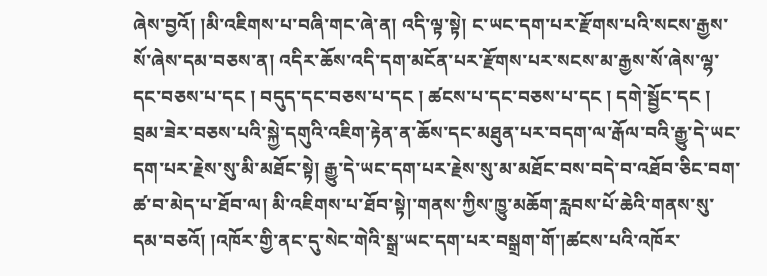ཞེས་བྱའོ། །མི་འཇིགས་པ་བཞི་གང་ཞེ་ན། འདི་ལྟ་སྟེ། ང་ཡང་དག་པར་རྫོགས་པའི་སངས་རྒྱས་སོ་ཞེས་དམ་བཅས་ན། འདིར་ཆོས་འདི་དག་མངོན་པར་རྫོགས་པར་སངས་མ་རྒྱས་སོ་ཞེས་ལྷ་དང་བཅས་པ་དང ། བདུད་དང་བཅས་པ་དང ། ཚངས་པ་དང་བཅས་པ་དང ། དགེ་སྦྱོང་དང ། བྲམ་ཟེར་བཅས་པའི་སྐྱེ་དགུའི་འཇིག་རྟེན་ན་ཆོས་དང་མཐུན་པར་བདག་ལ་རྒོལ་བའི་རྒྱུ་དེ་ཡང་དག་པར་རྗེས་སུ་མི་མཐོང་སྟེ། རྒྱུ་དེ་ཡང་དག་པར་རྗེས་སུ་མ་མཐོང་བས་བདེ་བ་འཐོབ་ཅིང་བག་ཚ་བ་མེད་པ་ཐོབ་ལ། མི་འཇིགས་པ་ཐོབ་སྟེ།་གནས་ཀྱིས་ཁྱུ་མཆོག་རླབས་པོ་ཆེའི་གནས་སུ་དམ་བཅའོ། །འཁོར་གྱི་ནང་དུ་སེང་གེའི་སྒྲ་ཡང་དག་པར་བསྒྲག་གོ་།ཚངས་པའི་འཁོར་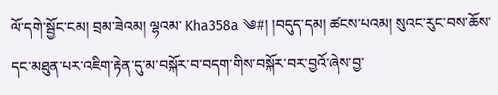ལོ་དགེ་སྦྱོང་ངམ། བྲམ་ཟེའམ། ལྷའམ་ Kha358a ༄#། །བདུད་དམ། ཚངས་པའམ། སུའང་རུང་བས་ཆོས་དང་མཐུན་པར་འཇིག་རྟེན་དུ་མ་བསྐོར་བ་བདག་གིས་བསྐོར་བར་བྱའོ་ཞེས་བྱ་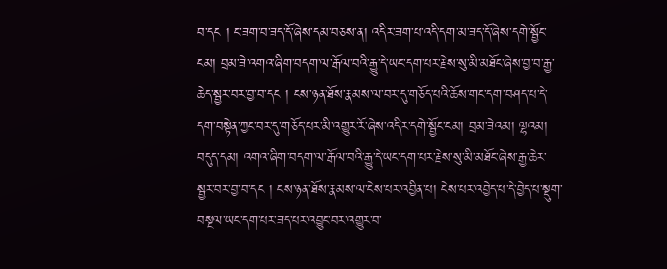བ་དང ། ང་ཟག་བ་ཟད་དོ་ཞེས་དམ་བཅས་ན། འདིར་ཟག་པ་འདི་དག་མ་ཟད་དོ་ཞེས་དགེ་སྦྱོང་ངམ། བྲམ་ཟེ་འགའ་ཞིག་བདག་ལ་རྒོལ་བའི་རྒྱུ་དེ་ཡང་དག་པར་རྗེས་སུ་མི་མཐོང་ཞེས་བྱ་བ་རྒྱ་ཆེད་སྦྱར་བར་བྱ་བ་དང ། ངས་ཉན་ཐོས་རྣམས་ལ་བར་དུ་གཅོད་པའི་ཆོས་གང་དག་བཤད་པ་དེ་དག་བསྟེན་ཀྱང་བར་དུ་གཅོད་པར་མི་འགྱུར་རོ་ཞེས་འདིར་དགེ་སྦྱོང་ངམ། བྲམ་ཟེའམ། ལྷའམ། བདུད་དམ། འགའ་ཞིག་བདག་ལ་རྒོལ་བའི་རྒྱུ་དེ་ཡང་དག་པར་རྗེས་སུ་མི་མཐོང་ཞེས་རྒྱ་ཆེར་སྦྱར་བར་བྱ་བ་དང ། ངས་ཉན་ཐོས་རྣམས་ལ་ངེས་པར་འབྱིན་པ། ངེས་པར་འབྱེད་པ་དེ་བྱེད་པ་སྡུག་བསྔལ་ཡང་དག་པར་ཟད་པར་འབྱུང་བར་འགྱུར་བ་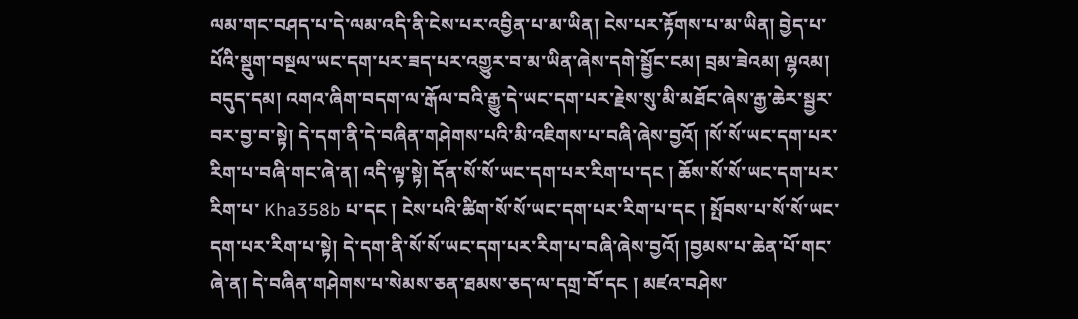ལམ་གང་བཤད་པ་དེ་ལམ་འདི་ནི་ངེས་པར་འབྱིན་པ་མ་ཡིན། ངེས་པར་རྟོགས་པ་མ་ཡིན། བྱེད་པ་པོའི་སྡུག་བསྔལ་ཡང་དག་པར་ཟད་པར་འགྱུར་བ་མ་ཡིན་ཞེས་དགེ་སྦྱོང་ངམ། བྲམ་ཟེའམ། ལྷའམ། བདུད་དམ། འགའ་ཞིག་བདག་ལ་རྒོལ་བའི་རྒྱུ་དེ་ཡང་དག་པར་རྗེས་སུ་མི་མཐོང་ཞེས་རྒྱ་ཆེར་སྦྱར་བར་བྱ་བ་སྟེ། དེ་དག་ནི་དེ་བཞིན་གཤེགས་པའི་མི་འཇིགས་པ་བཞི་ཞེས་བྱའོ། །སོ་སོ་ཡང་དག་པར་རིག་པ་བཞི་གང་ཞེ་ན། འདི་ལྟ་སྟེ། དོན་སོ་སོ་ཡང་དག་པར་རིག་པ་དང ། ཆོས་སོ་སོ་ཡང་དག་པར་རིག་པ་ Kha358b པ་དང ། ངེས་པའི་ཚིག་སོ་སོ་ཡང་དག་པར་རིག་པ་དང ། སྤོབས་པ་སོ་སོ་ཡང་དག་པར་རིག་པ་སྟེ། དེ་དག་ནི་སོ་སོ་ཡང་དག་པར་རིག་པ་བཞི་ཞེས་བྱའོ། །བྱམས་པ་ཆེན་པོ་གང་ཞེ་ན། དེ་བཞིན་གཤེགས་པ་སེམས་ཅན་ཐམས་ཅད་ལ་དགྲ་བོ་དང ། མཛའ་བཤེས་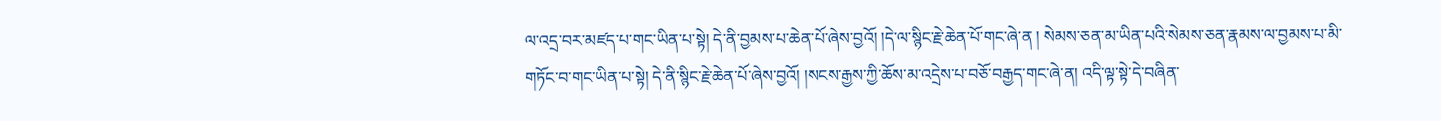ལ་འདྲ་བར་མཛད་པ་གང་ཡིན་པ་སྟེ། དེ་ནི་བྱམས་པ་ཆེན་པོ་ཞེས་བྱའོ། །དེ་ལ་སྙིང་རྗེ་ཆེན་པོ་གང་ཞེ་ན ། སེམས་ཅན་མ་ཡིན་པའི་སེམས་ཅན་རྣམས་ལ་བྱམས་པ་མི་གཏོང་བ་གང་ཡིན་པ་སྟེ། དེ་ནི་སྙིང་རྗེ་ཆེན་པོ་ཞེས་བྱའོ། །སངས་རྒྱས་ཀྱི་ཆོས་མ་འདྲེས་པ་བཅོ་བརྒྱད་གང་ཞེ་ན། འདི་ལྟ་སྟེ་དེ་བཞིན་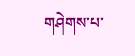གཤེགས་པ་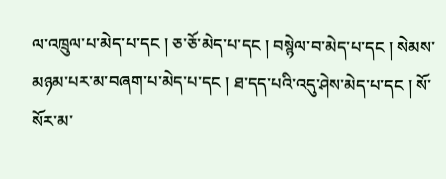ལ་འཁྲུལ་པ་མེད་པ་དང ། ཅ་ཅོ་མེད་པ་དང ། བསྙེལ་བ་མེད་པ་དང ། སེམས་མཉམ་པར་མ་བཞག་པ་མེད་པ་དང ། ཐ་དད་པའི་འདུ་ཤེས་མེད་པ་དང ། སོ་སོར་མ་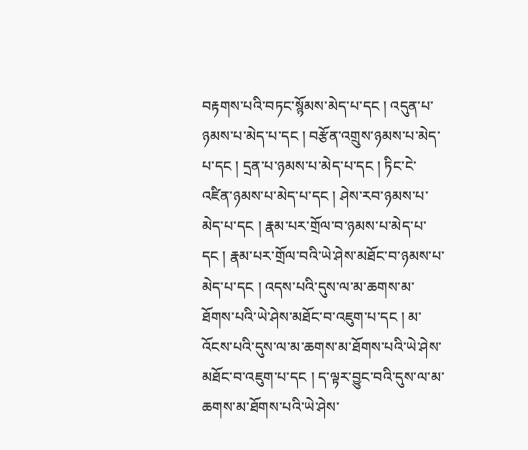བརྟགས་པའི་བཏང་སྙོམས་མེད་པ་དང ། འདུན་པ་ཉམས་པ་མེད་པ་དང ། བརྩོན་འགྲུས་ཉམས་པ་མེད་པ་དང ། དྲན་པ་ཉམས་པ་མེད་པ་དང ། ཏིང་ངེ་འཛིན་ཉམས་པ་མེད་པ་དང ། ཤེས་རབ་ཉམས་པ་མེད་པ་དང ། རྣམ་པར་གྲོལ་བ་ཉམས་པ་མེད་པ་དང ། རྣམ་པར་གྲོལ་བའི་ཡེ་ཤེས་མཐོང་བ་ཉམས་པ་མེད་པ་དང ། འདས་པའི་དུས་ལ་མ་ཆགས་མ་ཐོགས་པའི་ཡེ་ཤེས་མཐོང་བ་འཇུག་པ་དང ། མ་འོངས་པའི་དུས་ལ་མ་ཆགས་མ་ཐོགས་པའི་ཡེ་ཤེས་མཐོང་བ་འཇུག་པ་དང ། ད་ལྟར་བྱུང་བའི་དུས་ལ་མ་ཆགས་མ་ཐོགས་པའི་ཡེ་ཤེས་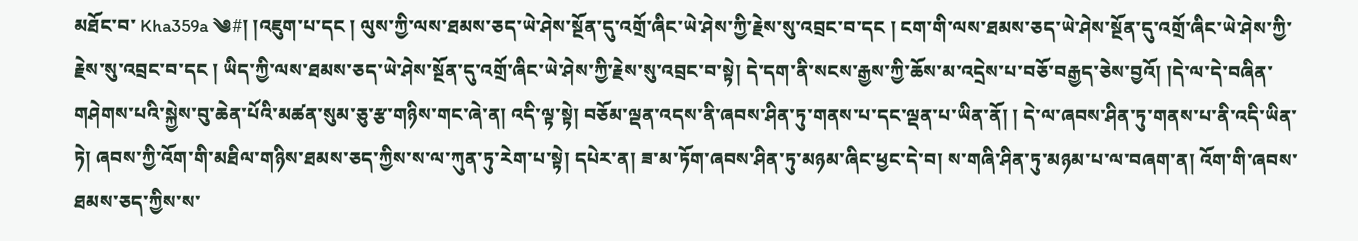མཐོང་བ་ Kha359a ༄#། །འཇུག་པ་དང ། ལུས་ཀྱི་ལས་ཐམས་ཅད་ཡེ་ཤེས་སྔོན་དུ་འགྲོ་ཞིང་ཡེ་ཤེས་ཀྱི་རྗེས་སུ་འབྲང་བ་དང ། ངག་གི་ལས་ཐམས་ཅད་ཡེ་ཤེས་སྔོན་དུ་འགྲོ་ཞིང་ཡེ་ཤེས་ཀྱི་རྗེས་སུ་འབྲང་བ་དང ། ཡིད་ཀྱི་ལས་ཐམས་ཅད་ཡེ་ཤེས་སྔོན་དུ་འགྲོ་ཞིང་ཡེ་ཤེས་ཀྱི་རྗེས་སུ་འབྲང་བ་སྟེ། དེ་དག་ནི་སངས་རྒྱས་ཀྱི་ཆོས་མ་འདྲེས་པ་བཅོ་བརྒྱད་ཅེས་བྱའོ། །དེ་ལ་དེ་བཞིན་གཤེགས་པའི་སྐྱེས་བུ་ཆེན་པོའི་མཚན་སུམ་ཅུ་རྩ་གཉིས་གང་ཞེ་ན། འདི་ལྟ་སྟེ། བཅོམ་ལྡན་འདས་ནི་ཞབས་ཤིན་ཏུ་གནས་པ་དང་ལྡན་པ་ཡིན་ནོ། ། དེ་ལ་ཞབས་ཤིན་ཏུ་གནས་པ་ནི་འདི་ཡིན་ཏེ། ཞབས་ཀྱི་འོག་གི་མཐིལ་གཉིས་ཐམས་ཅད་ཀྱིས་ས་ལ་ཀུན་ཏུ་རེག་པ་སྟེ། དཔེར་ན། ཟ་མ་ཏོག་ཞབས་ཤིན་ཏུ་མཉམ་ཞིང་ཕྱང་དེ་བ། ས་གཞི་ཤིན་ཏུ་མཉམ་པ་ལ་བཞག་ན། འོག་གི་ཞབས་ཐམས་ཅད་ཀྱིས་ས་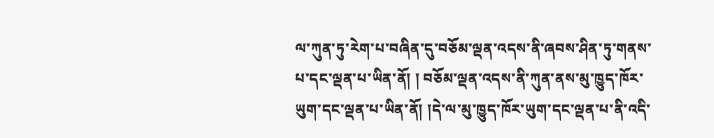ལ་ཀུན་ཏུ་རེག་པ་བཞིན་དུ་བཅོམ་ལྡན་འདས་ནི་ཞབས་ཤིན་ཏུ་གནས་པ་དང་ལྡན་པ་ཡིན་ནོ། ། བཅོམ་ལྡན་འདས་ནི་ཀུན་ནས་མུ་ཁྱུད་ཁོར་ཡུག་དང་ལྡན་པ་ཡིན་ནོ། །དེ་ལ་མུ་ཁྱུད་ཁོར་ཡུག་དང་ལྡན་པ་ནི་འདི་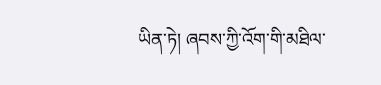ཡིན་ཏེ། ཞབས་ཀྱི་འོག་གི་མཐིལ་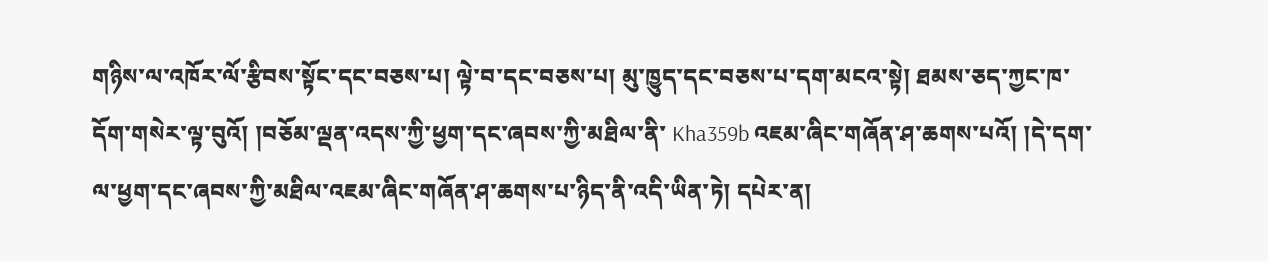གཉིས་ལ་འཁོར་ལོ་རྩིབས་སྟོང་དང་བཅས་པ། ལྟེ་བ་དང་བཅས་པ། མུ་ཁྱུད་དང་བཅས་པ་དག་མངའ་སྟེ། ཐམས་ཅད་ཀྱང་ཁ་དོག་གསེར་ལྟ་བུའོ། །བཅོམ་ལྡན་འདས་ཀྱི་ཕྱག་དང་ཞབས་ཀྱི་མཐིལ་ནི་ Kha359b འཇམ་ཞིང་གཞོན་ཤ་ཆགས་པའོ། །དེ་དག་ལ་ཕྱག་དང་ཞབས་ཀྱི་མཐིལ་འཇམ་ཞིང་གཞོན་ཤ་ཆགས་པ་ཉིད་ནི་འདི་ཡིན་ཏེ། དཔེར་ན།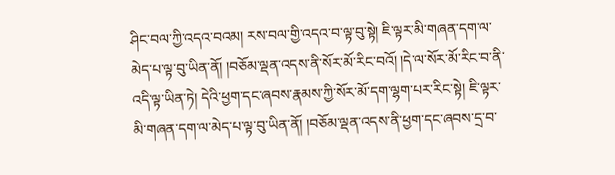ཤིང་བལ་ཀྱི་འདའ་བའམ། རས་བལ་གྱི་འདའ་བ་ལྟ་བུ་སྟེ། ཇི་ལྟར་མི་གཞན་དག་ལ་མེད་པ་ལྟ་བུ་ཡིན་ནོ། །བཅོམ་ལྡན་འདས་ནི་སོར་མོ་རིང་བའོ། །དེ་ལ་སོར་མོ་རིང་བ་ནི་འདི་ལྟ་ཡིན་ཏེ། དེའི་ཕྱག་དང་ཞབས་རྣམས་ཀྱི་སོར་མོ་དག་ལྷག་པར་རིང་སྟེ། ཇི་ལྟར་མི་གཞན་དག་ལ་མེད་པ་ལྟ་བུ་ཡིན་ནོ། །བཅོམ་ལྡན་འདས་ནི་ཕྱག་དང་ཞབས་དྲ་བ་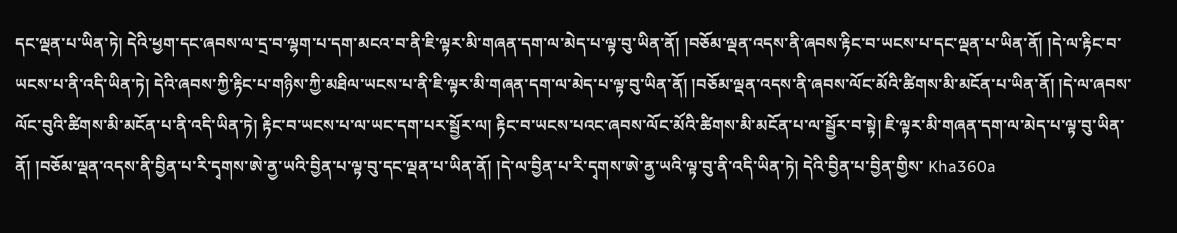དང་ལྡན་པ་ཡིན་ཏེ། དེའི་ཕྱག་དང་ཞབས་ལ་དྲ་བ་ལྷག་པ་དག་མངའ་བ་ནི་ཇི་ལྟར་མི་གཞན་དག་ལ་མེད་པ་ལྟ་བུ་ཡིན་ནོ། །བཅོམ་ལྡན་འདས་ནི་ཞབས་རྟིང་བ་ཡངས་པ་དང་ལྡན་པ་ཡིན་ནོ། །དེ་ལ་རྟིང་བ་ཡངས་པ་ནི་འདི་ཡིན་ཏེ། དེའི་ཞབས་ཀྱི་རྟིང་པ་གཉིས་ཀྱི་མཐིལ་ཡངས་པ་ནི་ཇི་ལྟར་མི་གཞན་དག་ལ་མེད་པ་ལྟ་བུ་ཡིན་ནོ། །བཅོམ་ལྡན་འདས་ནི་ཞབས་ལོང་མོའི་ཚིགས་མི་མངོན་པ་ཡིན་ནོ། །དེ་ལ་ཞབས་ལོང་བུའི་ཚིགས་མི་མངོན་པ་ནི་འདི་ཡིན་ཏེ། རྟིང་བ་ཡངས་པ་ལ་ཡང་དག་པར་སྦྱོར་ལ། རྟིང་བ་ཡངས་པའང་ཞབས་ལོང་མོའི་ཚིགས་མི་མངོན་པ་ལ་སྦྱོར་བ་སྟེ། ཇི་ལྟར་མི་གཞན་དག་ལ་མེད་པ་ལྟ་བུ་ཡིན་ནོ། །བཅོམ་ལྡན་འདས་ནི་བྱིན་པ་རི་དྭགས་ཨེ་ནྱ་ཡའི་བྱིན་པ་ལྟ་བུ་དང་ལྡན་པ་ཡིན་ནོ། །དེ་ལ་བྱིན་པ་རི་དྭགས་ཨེ་ནྱ་ཡའི་ལྟ་བུ་ནི་འདི་ཡིན་ཏེ། དེའི་བྱིན་པ་བྱིན་གྱིས་ Kha360a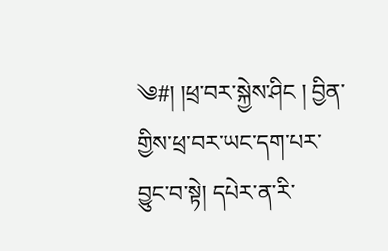༄#། །ཕྲ་བར་སྐྱེས་ཤིང ། བྱིན་གྱིས་ཕྲ་བར་ཡང་དག་པར་བྱུང་བ་སྟེ། དཔེར་ན་རི་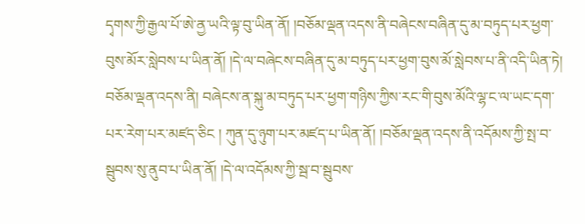དྭགས་ཀྱི་རྒྱལ་པོ་ཨེ་ནྱ་ཡའི་ལྟ་བུ་ཡིན་ནོ། །བཅོམ་ལྡན་འདས་ནི་བཞེངས་བཞིན་དུ་མ་བཏུད་པར་ཕྱག་བུས་མོར་སླེབས་པ་ཡིན་ནོ། །དེ་ལ་བཞེངས་བཞིན་དུ་མ་བཏུད་པར་ཕྱག་བུས་མོ་སླེབས་པ་ནི་འདི་ཡིན་ཏེ། བཅོམ་ལྡན་འདས་ནི། བཞེངས་ན་སྐུ་མ་བཏུད་པར་ཕྱག་གཉིས་ཀྱིས་རང་གི་བུས་མོའི་ལྷ་ང་ལ་ཡང་དག་པར་རེག་པར་མཛད་ཅིང ། ཀུན་དུ་ཉུག་པར་མཛད་པ་ཡིན་ནོ། །བཅོམ་ལྡན་འདས་ནི་འདོམས་ཀྱི་སྤ་བ་སྦུབས་སུ་ནུབ་པ་ཡིན་ནོ། །དེ་ལ་འདོམས་ཀྱི་སྦ་བ་སྦུབས་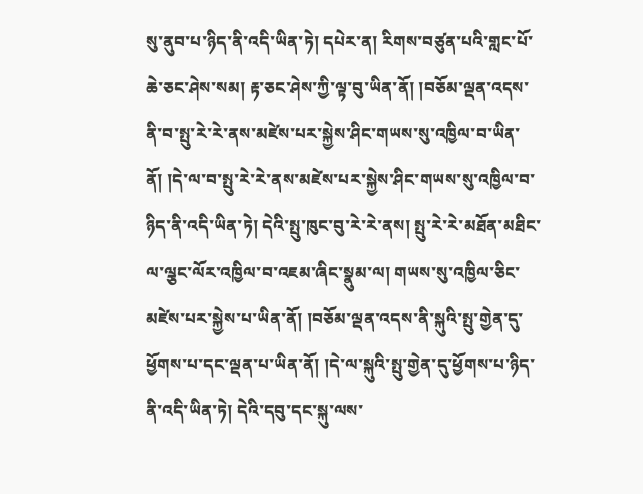སུ་ནུབ་པ་ཉིད་ནི་འདི་ཡིན་ཏེ། དཔེར་ན། རིགས་བཙུན་པའི་གླང་པོ་ཆེ་ཅང་ཤེས་སམ། རྟ་ཅང་ཤེས་ཀྱི་ལྟ་བུ་ཡིན་ནོ། །བཅོམ་ལྡན་འདས་ནི་བ་སྤུ་རེ་རེ་ནས་མཛེས་པར་སྐྱེས་ཤིང་གཡས་སུ་འཁྱིལ་བ་ཡིན་ནོ། །དེ་ལ་བ་སྤུ་རེ་རེ་ནས་མཛེས་པར་སྐྱེས་ཤིང་གཡས་སུ་འཁྱིལ་བ་ཉིད་ནི་འདི་ཡིན་ཏེ། དེའི་སྤུ་ཁུང་བུ་རེ་རེ་ནས། སྤུ་རེ་རེ་མཐོན་མཐིང་ལ་ལྕང་ལོར་འཁྱིལ་བ་འཇམ་ཞིང་སྣུམ་ལ། གཡས་སུ་འཁྱིལ་ཅིང་མཛེས་པར་སྐྱེས་པ་ཡིན་ནོ། །བཅོམ་ལྡན་འདས་ནི་སྐུའི་སྤུ་གྱེན་དུ་ཕྱོགས་པ་དང་ལྡན་པ་ཡིན་ནོ། །དེ་ལ་སྐུའི་སྤུ་གྱེན་དུ་ཕྱོགས་པ་ཉིད་ནི་འདི་ཡིན་ཏེ། དེའི་དབུ་དང་སྐུ་ལས་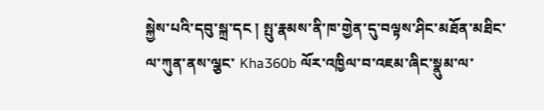སྐྱེས་པའི་དབུ་སྐྲ་དང ། སྤུ་རྣམས་ནི་ཁ་གྱེན་དུ་བལྟས་ཤིང་མཐོན་མཐིང་ལ་ཀུན་ནས་ལྕང་ Kha360b ལོར་འཁྱིལ་བ་འཇམ་ཞིང་སྣུམ་ལ་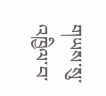གཡས་སུ་འཁྱིལ་བ་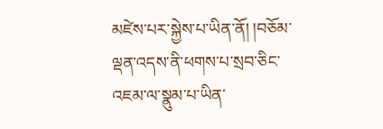མཛེས་པར་སྐྱེས་པ་ཡིན་ནོ། །བཅོམ་ལྡན་འདས་ནི་ཕགས་པ་སྲབ་ཅིང་འཇམ་ལ་སྣུམ་པ་ཡིན་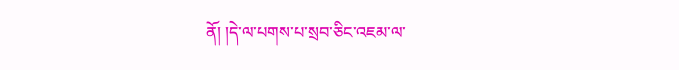ནོ། །དེ་ལ་པགས་པ་སྲབ་ཅིང་འཇམ་ལ་